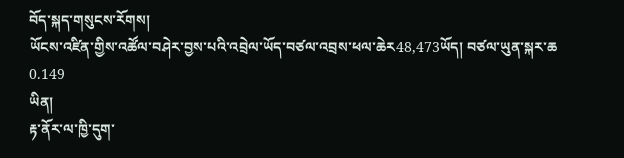བོད་སྐད་གསུངས་རོགས།
ཡོངས་འཛིན་གྱིས་འཚོལ་བཤེར་བྱས་པའི་འབྲེལ་ཡོད་བཙལ་འབྲས་ཕལ་ཆེར48,473ཡོད། བཙལ་ཡུན་སྐར་ཆ 0.149
ཡིན།
རྟ་ནོར་ལ་ཁྱི་དུག་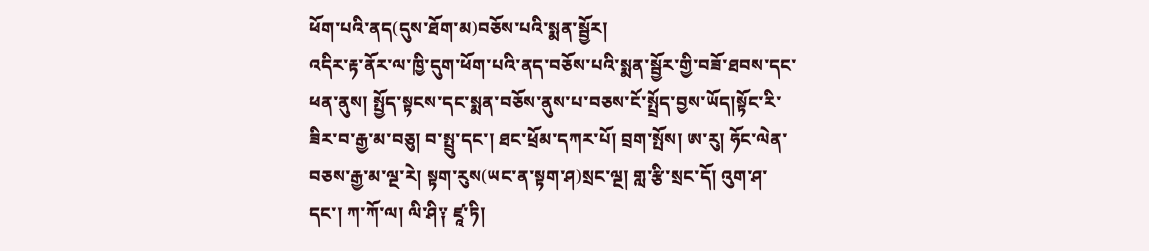ཕོག་པའི་ནད(དུས་ཐོག་མ)བཅོས་པའི་སྨན་སྦྱོར།
འདིར་རྟ་ནོར་ལ་ཁྱི་དུག་ཕོག་པའི་ནད་བཅོས་པའི་སྨན་སྦྱོར་གྱི་བཟོ་ཐབས་དང་ཕན་ནུས། སྤྱོད་སྟངས་དང་སྨན་བཅོས་ནུས་པ་བཅས་ངོ་སྤྲོད་བྱས་ཡོད།སྟོང་རི་ཟིར་བ་རྒྱ་མ་བཅུ། བ་སྤྲུ་དང་། ཐང་ཕྲོམ་དཀར་པོ། བྲག་སྤོས། ཨ་རུ། ཧོང་ལེན་བཅས་རྒྱ་མ་ལྔ་རེ། སྟག་རུས(ཡང་ན་སྟག་ཤ)སྲང་ལྔ། གླ་རྩི་སྲང་དོ། འུག་ཤ་དང་། ཀ་ཀོ་ལ། ལི་ཤི༑ ཛཱ་ཏི།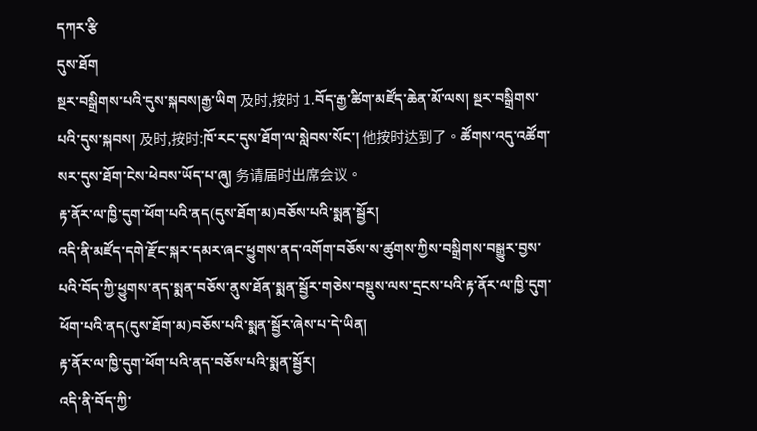དཀར་རྩི
དུས་ཐོག
སྔར་བསྒྲིགས་པའི་དུས་སྐབས།རྒྱ་ཡིག 及时,按时 1.བོད་རྒྱ་ཚིག་མཛོད་ཆེན་མོ་ལས། སྔར་བསྒྲིགས་པའི་དུས་སྐབས། 及时,按时:ཁོ་རང་དུས་ཐོག་ལ་སླེབས་སོང་། 他按时达到了。ཚོགས་འདུ་འཚོག་སར་དུས་ཐོག་ངེས་ཕེབས་ཡོད་པ་ཞུ། 务请届时出席会议。
རྟ་ནོར་ལ་ཁྱི་དུག་ཕོག་པའི་ནད(དུས་ཐོག་མ)བཅོས་པའི་སྨན་སྦྱོར།
འདི་ནི་མཛོད་དགེ་རྫོང་སྐར་དམར་ཞང་ཕྱུགས་ནད་འགོག་བཅོས་ས་ཚུགས་ཀྱིས་བསྒྲིགས་བསྒྱུར་བྱས་པའི་བོད་ཀྱི་ཕྱུགས་ནད་སྨན་བཅོས་ནུས་ཐོན་སྨན་སྦྱོར་གཅེས་བསྡུས་ལས་དྲངས་པའི་རྟ་ནོར་ལ་ཁྱི་དུག་ཕོག་པའི་ནད(དུས་ཐོག་མ)བཅོས་པའི་སྨན་སྦྱོར་ཞེས་པ་དེ་ཡིན།
རྟ་ནོར་ལ་ཁྱི་དུག་ཕོག་པའི་ནད་བཅོས་པའི་སྨན་སྦྱོར།
འདི་ནི་བོད་ཀྱི་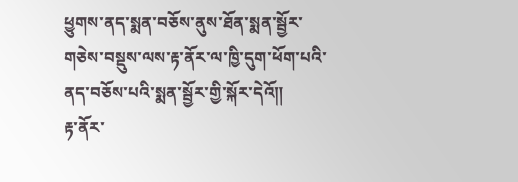ཕྱུགས་ནད་སྨན་བཅོས་ནུས་ཐོན་སྨན་སྦྱོར་གཅེས་བསྡུས་ལས་རྟ་ནོར་ལ་ཁྱི་དུག་ཕོག་པའི་ནད་བཅོས་པའི་སྨན་སྦྱོར་གྱི་སྐོར་དེའོ༎
རྟ་ནོར་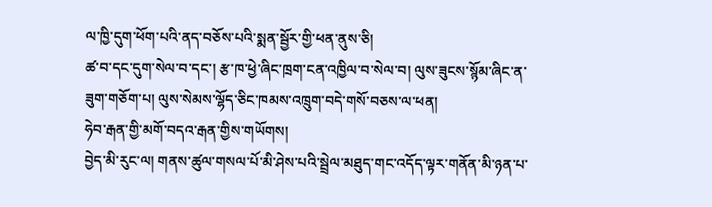ལ་ཁྱི་དུག་ཕོག་པའི་ནད་བཅོས་པའི་སྨན་སྦྱོར་གྱི་ཕན་ནུས་ཅི།
ཚ་བ་དང་དུག་སེལ་བ་དང་། རྩ་ཁ་ཕྱེ་ཞིང་ཁྲག་ངན་འཁྱིལ་བ་སེལ་བ། ལུས་ཟུངས་སྙོམ་ཞིང་ན་ཟུག་གཅོག་པ། ལུས་སེམས་ལྷོད་ཅིང་ཁམས་འཁྲུག་བདེ་གསོ་བཅས་ལ་ཕན།
ཧེབ་རྒན་གྱི་མགོ་བདའ་རྒན་གྱིས་གཡོགས།
བྱེད་མི་རུང་ལ། གནས་ཚུལ་གསལ་པོ་མི་ཤེས་པའི་སྦྲེལ་མཐུད་གང་འདོད་ལྟར་གནོན་མི་ཉན་པ་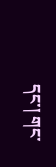དང་། གང་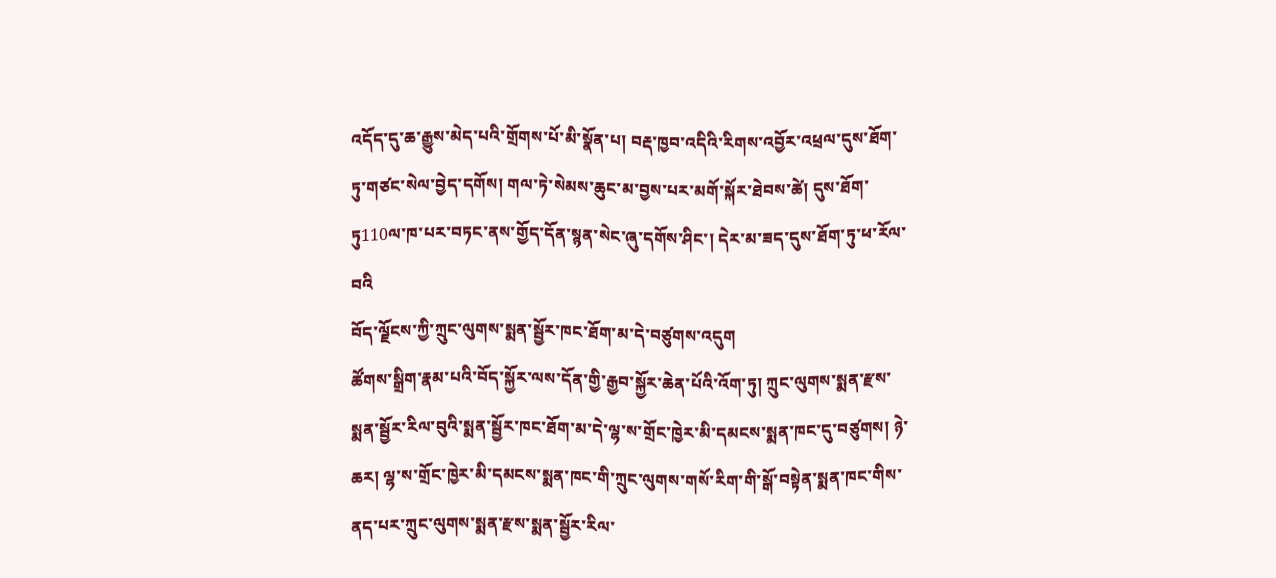འདོད་དུ་ཆ་རྒྱུས་མེད་པའི་གྲོགས་པོ་མི་སྣོན་པ། བརྡ་ཁྱབ་འདིའི་རིགས་འབྱོར་འཕྲལ་དུས་ཐོག་ཏུ་གཙང་སེལ་བྱེད་དགོས། གལ་ཏེ་སེམས་ཆུང་མ་བྱས་པར་མགོ་སྐོར་ཐེབས་ཚེ། དུས་ཐོག་ཏུ110ལ་ཁ་པར་བཏང་ནས་གྱོད་དོན་སྙན་སེང་ཞུ་དགོས་ཤིང་། དེར་མ་ཟད་དུས་ཐོག་ཏུ་ཕ་རོལ་བའི
བོད་ལྗོངས་ཀྱི་ཀྲུང་ལུགས་སྨན་སྦྱོར་ཁང་ཐོག་མ་དེ་བཙུགས་འདུག
ཚོགས་སྒྲིག་རྣམ་པའི་བོད་སྐྱོར་ལས་དོན་གྱི་རྒྱབ་སྐྱོར་ཆེན་པོའི་འོག་ཏུ། ཀྲུང་ལུགས་སྨན་རྫས་སྨན་སྦྱོར་རིལ་བུའི་སྨན་སྦྱོར་ཁང་ཐོག་མ་དེ་ལྷ་ས་གྲོང་ཁྱེར་མི་དམངས་སྨན་ཁང་དུ་བཙུགས། ཉེ་ཆར། ལྷ་ས་གྲོང་ཁྱེར་མི་དམངས་སྨན་ཁང་གི་ཀྲུང་ལུགས་གསོ་རིག་གི་སྒོ་བསྟེན་སྨན་ཁང་གིས་ནད་པར་ཀྲུང་ལུགས་སྨན་རྫས་སྨན་སྦྱོར་རིལ་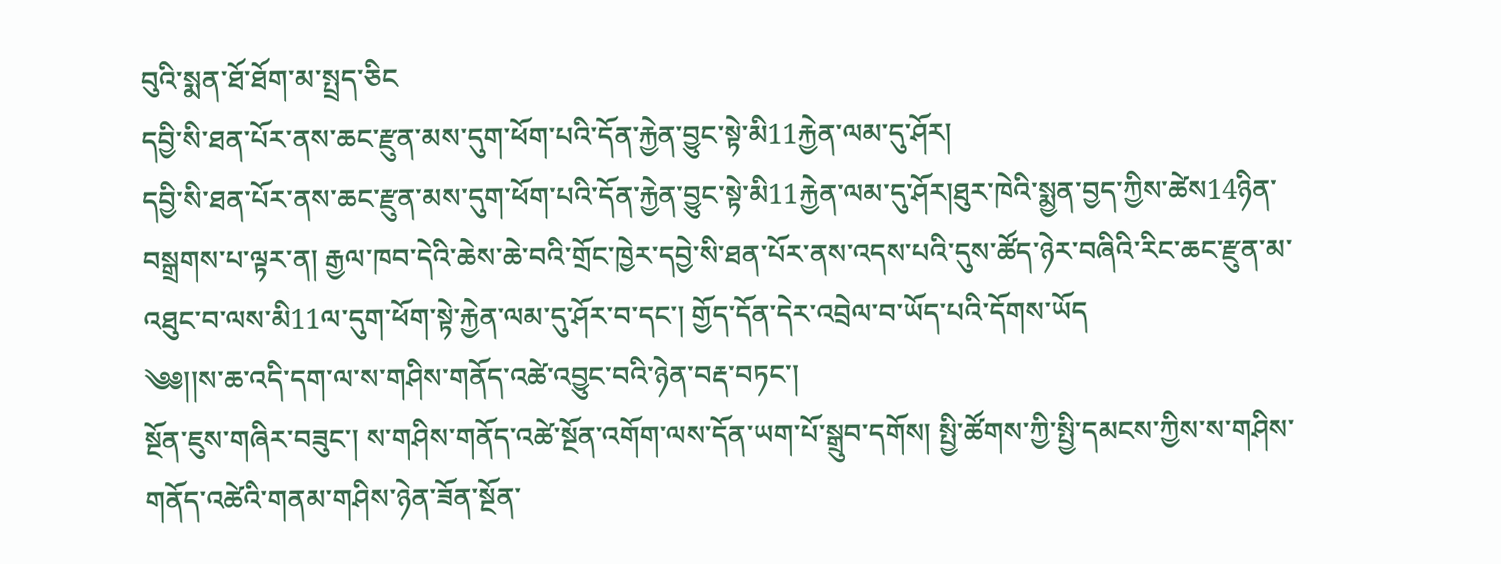བུའི་སྨན་ཐོ་ཐོག་མ་སྤྲད་ཅིང
དབྱི་སི་ཐན་པོར་ནས་ཆང་རྫུན་མས་དུག་ཕོག་པའི་དོན་རྐྱེན་བྱུང་སྟེ་མི11རྐྱེན་ལམ་དུ་ཤོར།
དབྱི་སི་ཐན་པོར་ནས་ཆང་རྫུན་མས་དུག་ཕོག་པའི་དོན་རྐྱེན་བྱུང་སྟེ་མི11རྐྱེན་ལམ་དུ་ཤོར།ཐུར་ཁེའི་སྨྱན་བྱད་ཀྱིས་ཚེས14ཉིན་བསྒྲགས་པ་ལྟར་ན། རྒྱལ་ཁབ་དེའི་ཆེས་ཆེ་བའི་གྲོང་ཁྱེར་དབྱེ་སི་ཐན་པོར་ནས་འདས་པའི་དུས་ཚོད་ཉེར་བཞིའི་རིང་ཆང་རྫུན་མ་འཐུང་བ་ལས་མི11ལ་དུག་ཕོག་སྟེ་རྐྱེན་ལམ་དུ་ཤོར་བ་དང་། གྱོད་དོན་དེར་འབྲེལ་བ་ཡོད་པའི་དོགས་ཡོད
༄༅།།ས་ཆ་འདི་དག་ལ་ས་གཤིས་གནོད་འཚེ་འབྱུང་བའི་ཉེན་བརྡ་བཏང་།
སྔོན་ཇུས་གཞིར་བཟུང་། ས་གཤིས་གནོད་འཚེ་སྔོན་འགོག་ལས་དོན་ཡག་པོ་སྒྲུབ་དགོས། སྤྱི་ཚོགས་ཀྱི་སྤྱི་དམངས་ཀྱིས་ས་གཤིས་གནོད་འཚེའི་གནམ་གཤིས་ཉེན་ཟོན་སྔོན་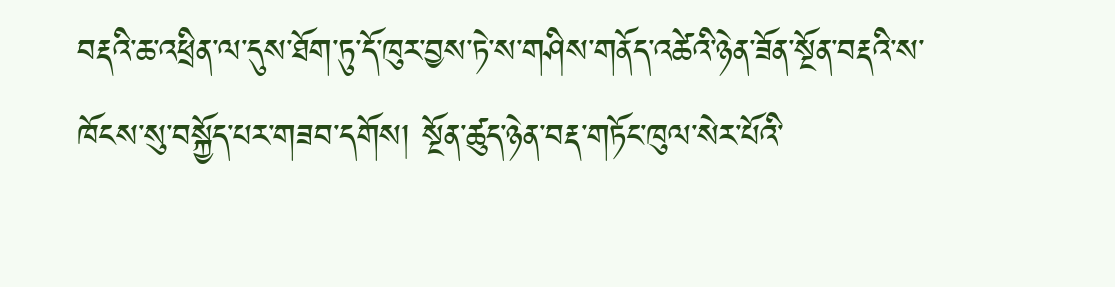བརྡའི་ཆ་འཕྲིན་ལ་དུས་ཐོག་ཏུ་དོ་ཁུར་བྱས་ཏེ་ས་གཤིས་གནོད་འཚེའི་ཉེན་ཟོན་སྔོན་བརྡའི་ས་ཁོངས་སུ་བསྐྱོད་པར་གཟབ་དགོས། སྔོན་ཚུད་ཉེན་བརྡ་གཏོང་ཁུལ་སེར་པོའི་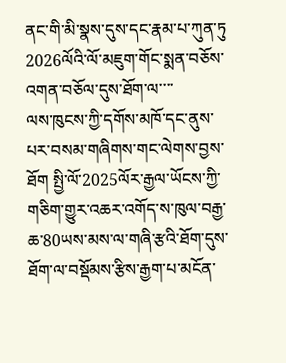ནང་གི་མི་སྣས་དུས་དང་རྣམ་པ་ཀུན་ཏུ
2026ལོའི་ལོ་མཇུག་གོང་སྨན་བཅོས་འགན་བཅོལ་དུས་ཐོག་ལ་་་་
ལས་ཁུངས་ཀྱི་དགོས་མཁོ་དང་ནུས་པར་བསམ་གཞིགས་གང་ལེགས་བྱས་ཐོག སྤྱི་ལོ་2025ལོར་རྒྱལ་ཡོངས་ཀྱི་གཅིག་གྱུར་འཆར་འགོད་ས་ཁུལ་བརྒྱ་ཆ་80ཡས་མས་ལ་གཞི་རྩའི་ཐོག་དུས་ཐོག་ལ་བསྡོམས་རྩིས་རྒྱག་པ་མངོན་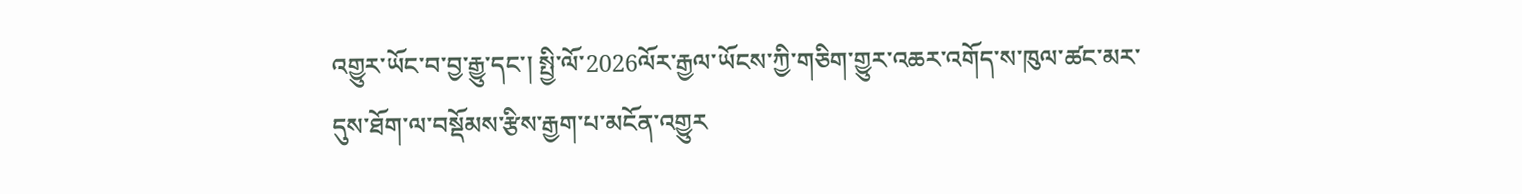འགྱུར་ཡོང་བ་བྱ་རྒྱུ་དང་། སྤྱི་ལོ་2026ལོར་རྒྱལ་ཡོངས་ཀྱི་གཅིག་གྱུར་འཆར་འགོད་ས་ཁུལ་ཚང་མར་དུས་ཐོག་ལ་བསྡོམས་རྩིས་རྒྱག་པ་མངོན་འགྱུར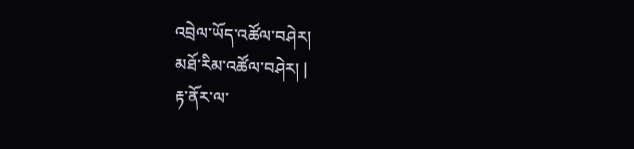འབྲེལ་ཡོད་འཚོལ་བཤེར།
མཐོ་རིམ་འཚོལ་བཤེར། |
རྟ་ནོར་ལ་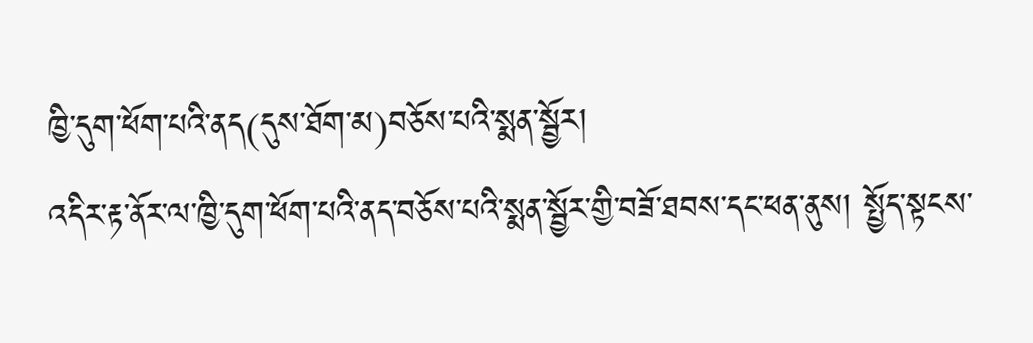ཁྱི་དུག་ཕོག་པའི་ནད(དུས་ཐོག་མ)བཅོས་པའི་སྨན་སྦྱོར།
འདིར་རྟ་ནོར་ལ་ཁྱི་དུག་ཕོག་པའི་ནད་བཅོས་པའི་སྨན་སྦྱོར་གྱི་བཟོ་ཐབས་དང་ཕན་ནུས། སྤྱོད་སྟངས་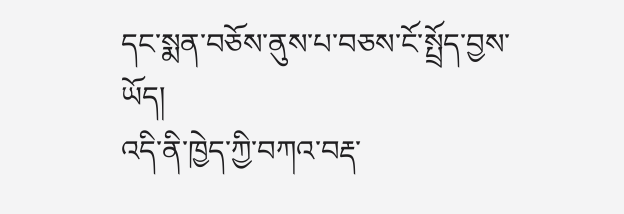དང་སྨན་བཅོས་ནུས་པ་བཅས་ངོ་སྤྲོད་བྱས་ཡོད།
འདི་ནི་ཁྱེད་ཀྱི་བཀའ་བརྡ་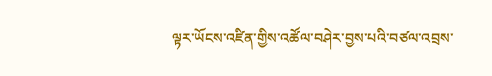ལྟར་ཡོངས་འཛིན་གྱིས་འཚོལ་བཤེར་བྱས་པའི་བཙལ་འབྲས་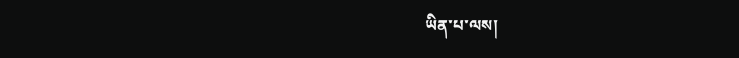ཡིན་པ་ལས།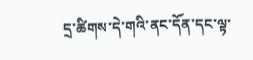དྲ་ཚིགས་དེ་གའི་ནང་དོན་དང་ལྟ་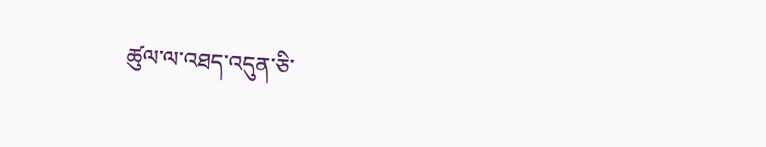ཚུལ་ལ་འཐད་འདུན་ཅི་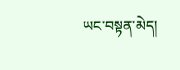ཡང་བསྟན་མེད།